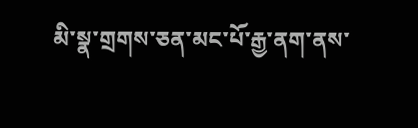མི་སྣ་གྲགས་ཅན་མང་པོ་རྒྱ་ནག་ནས་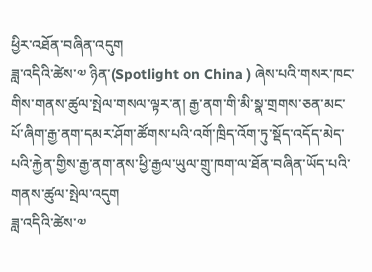ཕྱིར་འཐོན་བཞིན་འདུག
ཟླ་འདིའི་ཚེས་༧ ཉིན་(Spotlight on China ) ཞེས་པའི་གསར་ཁང་གིས་གནས་ཚུལ་སྤེལ་གསལ་ལྟར་ན། རྒྱ་ནག་གི་མི་སྣ་གྲགས་ཅན་མང་པོ་ཞིག་རྒྱ་ནག་དམར་ཤོག་ཚོགས་པའི་འགོ་ཁྲིད་འོག་ཏུ་སྡོད་འདོད་མེད་པའི་རྐྱེན་གྱིས་རྒྱ་ནག་ནས་ཕྱི་རྒྱལ་ཡུལ་གྲུ་ཁག་ལ་ཐོན་བཞིན་ཡོད་པའི་གནས་ཚུལ་སྤེལ་འདུག
ཟླ་འདིའི་ཚེས་༧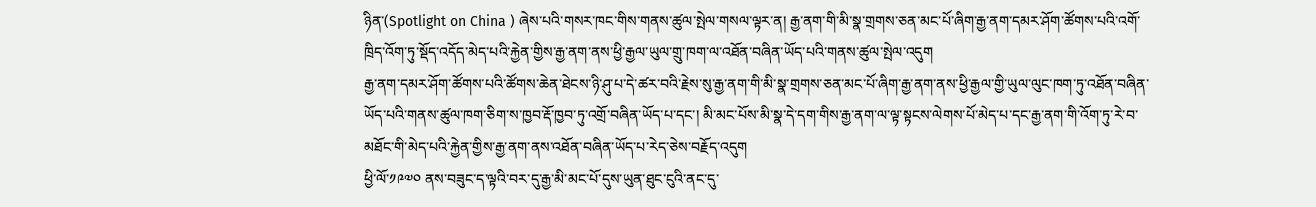ཉིན་(Spotlight on China ) ཞེས་པའི་གསར་ཁང་གིས་གནས་ཚུལ་སྤེལ་གསལ་ལྟར་ན། རྒྱ་ནག་གི་མི་སྣ་གྲགས་ཅན་མང་པོ་ཞིག་རྒྱ་ནག་དམར་ཤོག་ཚོགས་པའི་འགོ་ཁྲིད་འོག་ཏུ་སྡོད་འདོད་མེད་པའི་རྐྱེན་གྱིས་རྒྱ་ནག་ནས་ཕྱི་རྒྱལ་ཡུལ་གྲུ་ཁག་ལ་འཐོན་བཞིན་ཡོད་པའི་གནས་ཚུལ་སྤེལ་འདུག
རྒྱ་ནག་དམར་ཤོག་ཚོགས་པའི་ཚོགས་ཆེན་ཐེངས་ཉི་ཤུ་པ་དེ་ཚར་བའི་རྗེས་སུ་རྒྱ་ནག་གི་མི་སྣ་གྲགས་ཅན་མང་པོ་ཞིག་རྒྱ་ནག་ནས་ཕྱི་རྒྱལ་གྱི་ཡུལ་ལུང་ཁག་ཏུ་འཐོན་བཞིན་ཡོད་པའི་གནས་ཚུལ་ཁག་ཅིག་ས་ཁྱབ་རྡོ་ཁྱབ་ཏུ་འགྲོ་བཞིན་ཡོད་པ་དང་། མི་མང་པོས་མི་སྣ་དེ་དག་གིས་རྒྱ་ནག་ལ་ལྟ་སྟངས་ལེགས་པོ་མེད་པ་དང་རྒྱ་ནག་གི་འོག་ཏུ་རེ་བ་མཐོང་གི་མེད་པའི་རྐྱེན་གྱིས་རྒྱ་ནག་ནས་འཐོན་བཞིན་ཡོད་པ་རེད་ཅེས་བརྗོད་འདུག
ཕྱི་ལོ་༡༩༧༠ ནས་བཟུང་ད་ལྟའི་བར་དུ་རྒྱ་མི་མང་པོ་དུས་ཡུན་ཐུང་ངུའི་ནང་དུ་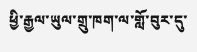ཕྱི་རྒྱལ་ཡུལ་གྲུ་ཁག་ལ་གློ་བུར་དུ་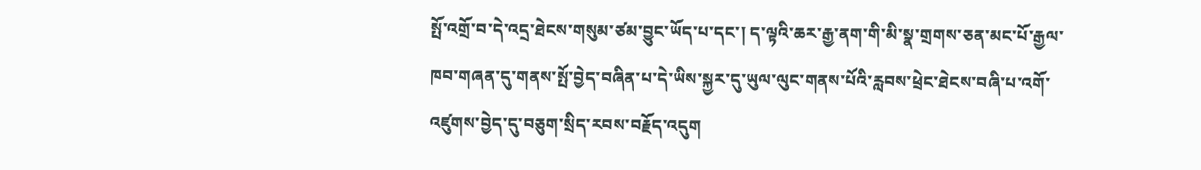སྤོ་འགྲོ་བ་དེ་འདྲ་ཐེངས་གསུམ་ཙམ་བྱུང་ཡོད་པ་དང་། ད་ལྟའི་ཆར་རྒྱ་ནག་གི་མི་སྣ་གྲགས་ཅན་མང་པོ་རྒྱལ་ཁབ་གཞན་དུ་གནས་སྤོ་བྱེད་བཞིན་པ་དེ་ཡིས་སྐྱར་དུ་ཡུལ་ལུང་གནས་པོའི་རླབས་ཕྲེང་ཐེངས་བཞི་པ་འགོ་འཛུགས་བྱེད་དུ་བཅུག་སྲིད་རབས་བརྗོད་འདུག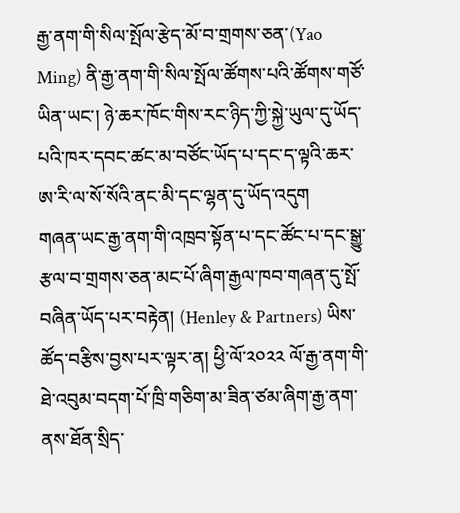རྒྱ་ནག་གི་སིལ་སྤོལ་རྩེད་མོ་བ་གྲགས་ཅན་(Yao Ming) ནི་རྒྱ་ནག་གི་སིལ་སྤོལ་ཚོགས་པའི་ཚོགས་གཙོ་ཡིན་ཡང་། ཉེ་ཆར་ཁོང་གིས་རང་ཉིད་ཀྱི་སྐྱེ་ཡུལ་དུ་ཡོད་པའི་ཁར་དབང་ཚང་མ་བཙོང་ཡོད་པ་དང་ད་ལྟའི་ཆར་ཨ་རི་ལ་སོ་སོའི་ནང་མི་དང་ལྷན་དུ་ཡོད་འདུག
གཞན་ཡང་རྒྱ་ནག་གི་འཁྲབ་སྟོན་པ་དང་ཚོང་པ་དང་སྒྱུ་རྩལ་བ་གྲགས་ཅན་མང་པོ་ཞིག་རྒྱལ་ཁབ་གཞན་དུ་སྤོ་བཞིན་ཡོད་པར་བརྟེན། (Henley & Partners) ཡིས་ཚོད་བརྩིས་བྱས་པར་ལྟར་ན། ཕྱི་ལོ་༢༠༢༢ ལོ་རྒྱ་ནག་གི་ཐེ་འབུམ་བདག་པོ་ཁྲི་གཅིག་མ་ཟིན་ཙམ་ཞིག་རྒྱ་ནག་ནས་ཐོན་སྲིད་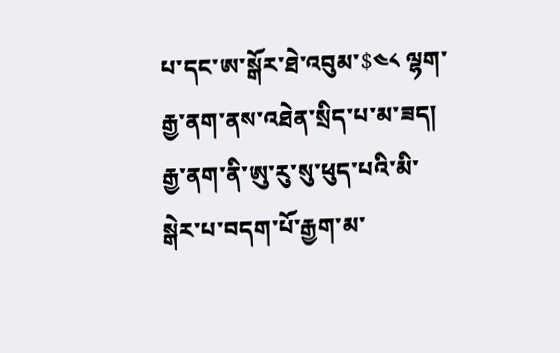པ་དང་ཨ་སྒོར་ཐེ་འབུམ་$༤༨ ལྷག་རྒྱ་ནག་ནས་འཐེན་སྲིད་པ་མ་ཟད། རྒྱ་ནག་ནི་ཨུ་རུ་སུ་ཕུད་པའི་མི་སྒེར་པ་བདག་པོ་རྒྱག་མ་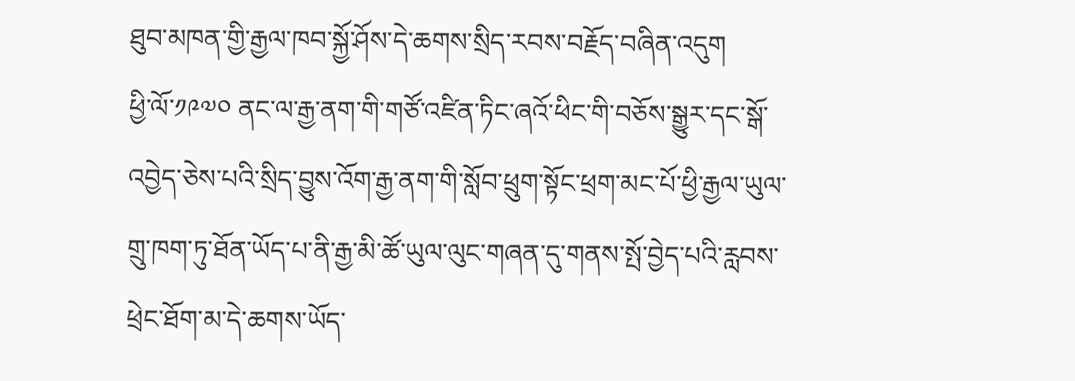ཐུབ་མཁན་གྱི་རྒྱལ་ཁབ་སྐྱོ་ཤོས་དེ་ཆགས་སྲིད་རབས་བརྗོད་བཞིན་འདུག
ཕྱི་ལོ་༡༩༧༠ ནང་ལ་རྒྱ་ནག་གི་གཙོ་འཛིན་ཏིང་ཞའོ་ཕིང་གི་བཅོས་སྒྱུར་དང་སྒོ་འབྱེད་ཅེས་པའི་སྲིད་བྱུས་འོག་རྒྱ་ནག་གི་སློབ་ཕྲུག་སྟོང་ཕྲག་མང་པོ་ཕྱི་རྒྱལ་ཡུལ་གྲུ་ཁག་ཏུ་ཐོན་ཡོད་པ་ནི་རྒྱ་མི་ཚོ་ཡུལ་ལུང་གཞན་དུ་གནས་སྤོ་བྱེད་པའི་རླབས་ཕྲེང་ཐོག་མ་དེ་ཆགས་ཡོད་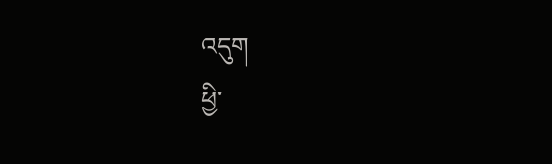འདུག
ཕྱི་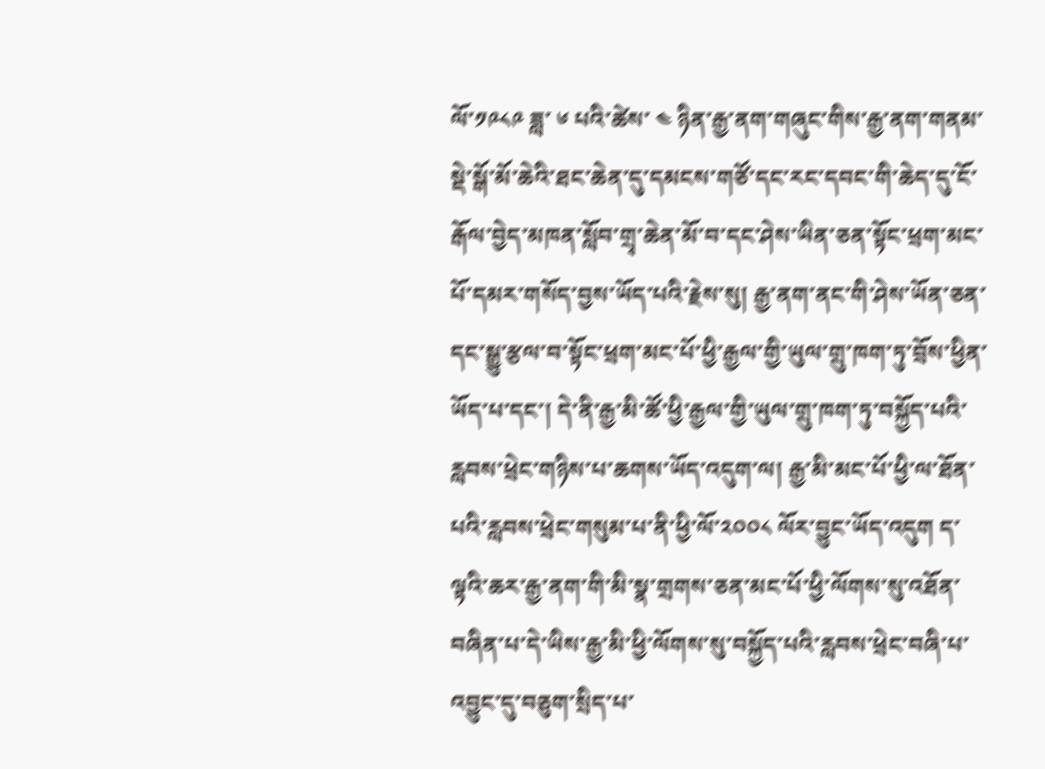ལོ་༡༩༨༩ ཟླ་ ༦ པའི་ཚེས་ ༤ ཉིན་རྒྱ་ནག་གཞུང་གིས་རྒྱ་ནག་གནམ་སྡེ་སྒོ་མོ་ཆེའི་ཐང་ཆེན་དུ་དམངས་གཙོ་དང་རང་དབང་གི་ཆེད་དུ་ངོ་རྒོལ་བྱེད་མཁན་སློབ་གྲྭ་ཆེན་མོ་བ་དང་ཤེས་ཡིན་ཅན་སྟོང་ཕྲག་མང་པོ་དམར་གསོད་བྱས་ཡོད་པའི་རྗེས་སུ། རྒྱ་ནག་ནང་གི་ཤེས་ཡོན་ཅན་དང་སྒྱུ་རྩལ་བ་སྟོང་ཕྲག་མང་པོ་ཕྱི་རྒྱལ་གྱི་ཡུལ་གྲུ་ཁག་ཏུ་བྲོས་ཕྱིན་ཡོད་པ་དང་། དེ་ནི་རྒྱ་མི་ཚོ་ཕྱི་རྒྱལ་གྱི་ཡུལ་གྲུ་ཁག་ཏུ་བསྐྱོད་པའི་རླབས་ཕྲེང་གཉིས་པ་ཆགས་ཡོད་འདུག་ལ། རྒྱ་མི་མང་པོ་ཕྱི་ལ་ཐོན་པའི་རླབས་ཕྲེང་གསུམ་པ་ནི་ཕྱི་ལོ་༢༠༠༨ ལོར་བྱུང་ཡོད་འདུག ད་ལྟའི་ཆར་རྒྱ་ནག་གི་མི་སྣ་གྲགས་ཅན་མང་པོ་ཕྱི་ལོགས་སུ་འཐོན་བཞིན་པ་དེ་ཡིས་རྒྱ་མི་ཕྱི་ལོགས་སུ་བསྐྱོད་པའི་རླབས་ཕྲེང་བཞི་པ་འབྱུང་དུ་བཅུག་སྲིད་པ་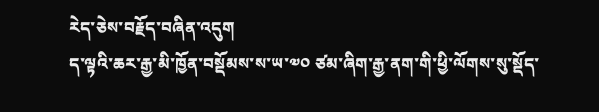རེད་ཅེས་བརྗོད་བཞིན་འདུག
ད་ལྟའི་ཆར་རྒྱ་མི་ཁྱོན་བསྡོམས་ས་ཡ་༧༠ ཙམ་ཞིག་རྒྱ་ནག་གི་ཕྱི་ལོགས་སུ་སྡོད་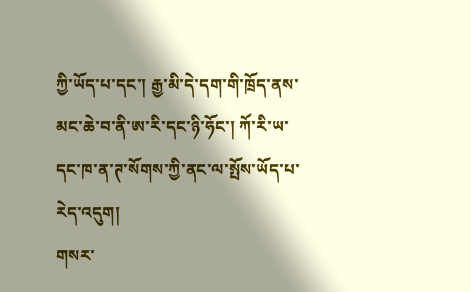ཀྱི་ཡོད་པ་དང་། རྒྱ་མི་དེ་དག་གི་ཁྲོད་ནས་མང་ཆེ་བ་ནི་ཨ་རི་དང་ཉི་ཧོང་། ཀོ་རི་ཡ་དང་ཁ་ན་ཊ་སོགས་ཀྱི་ནང་ལ་སྤོས་ཡོད་པ་རེད་འདུག།
གསར་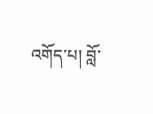འགོད་པ། བློ་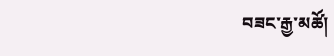བཟང་རྒྱ་མཚོ།